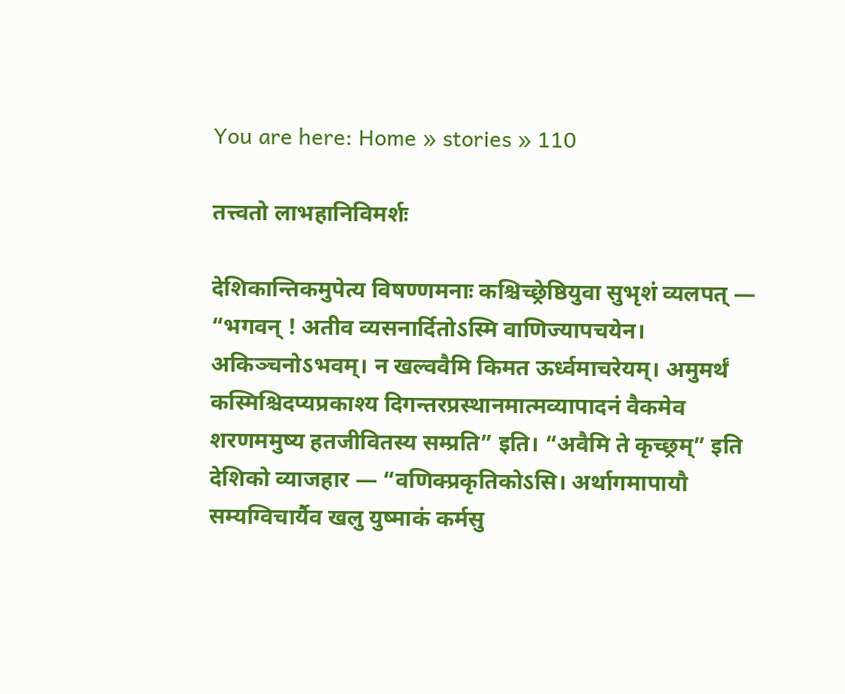You are here: Home » stories » 110

तत्त्वतो लाभहानिविमर्शः

देशिकान्तिकमुपेत्य विषण्णमनाः कश्चिच्छ्रेष्ठियुवा सुभृशं व्यलपत् — “भगवन् ! अतीव व्यसनार्दितोऽस्मि वाणिज्यापचयेन। अकिञ्चनोऽभवम्। न खल्ववैमि किमत ऊर्ध्वमाचरेयम्। अमुमर्थं कस्मिश्चिदप्यप्रकाश्य दिगन्तरप्रस्थानमात्मव्यापादनं वैकमेव शरणममुष्य हतजीवितस्य सम्प्रति” इति। “अवैमि ते कृच्छ्रम्” इति देशिको व्याजहार — “वणिक्प्रकृतिकोऽसि। अर्थागमापायौ सम्यग्विचार्यैव खलु युष्माकं कर्मसु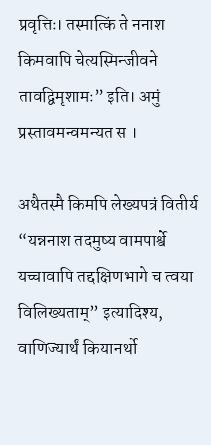प्रवृत्तिः। तस्मात्किं ते ननाश किमवापि चेत्यस्मिन्जीवने तावद्विमृशामः” इति। अमुं प्रस्तावमन्वमन्यत स ।

अथैतस्मै किमपि लेख्यपत्रं वितीर्य “यन्ननाश तदमुष्य वामपार्श्वे यच्चावापि तद्दक्षिणभागे च त्वया विलिख्यताम्” इत्यादिश्य, वाणिज्यार्थं कियानर्थो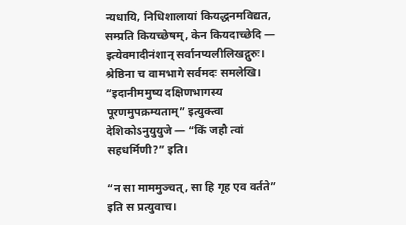न्यधायि, निधिशालायां कियद्धनमविद्यत, सम्प्रति कियच्छेषम्, केन कियदाच्छेदि — इत्येवमादीनंशान् सर्वानप्यलीलिखद्गुरुः। श्रेष्ठिना च वामभागे सर्वमदः समलेखि। “इदानीममुष्य दक्षिणभागस्य पूरणमुपक्रम्यताम्” इत्युक्त्वा देशिकोऽनुयुयुजे — “किं जहौ त्वां सहधर्मिणी?” इति।

“न सा माममुञ्चत्, सा हि गृह एव वर्तते” इति स प्रत्युवाच।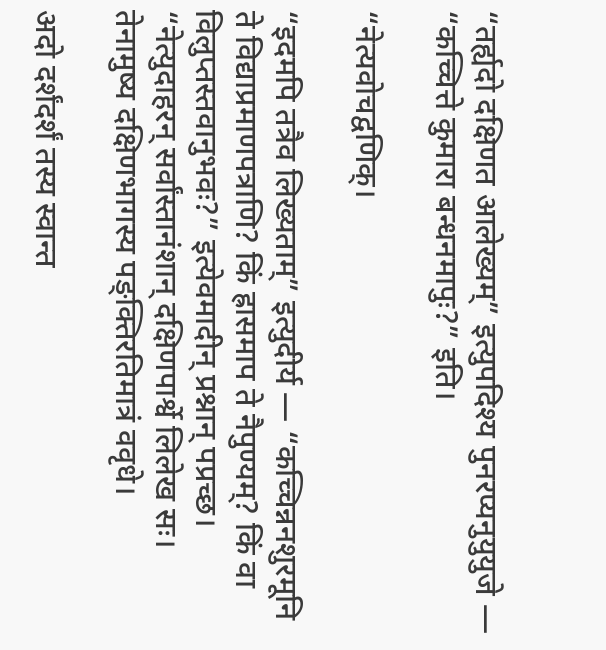“तर्ह्यदो दक्षिणत आलेख्यम्” इत्युपदिश्य पुनरप्यनुयुयुजे — “कच्चित्ते कुमारा बन्धनमापुः?” इति।

“नेत्यवोचद्वणिक्।

“इदमपि तत्रैव लिख्यताम्” इत्युदीर्य — “कच्चिन्ननशुरमूनि ते विद्याप्रमाणपत्राणि? किं ह्रासमाप ते नैपुण्यम्? किं वा विलुप्तस्तवानुभवः?” इत्येवमादीन् प्रश्नान् पप्रच्छ। “नेत्युदाहरन् सर्वांस्तानंशान् दक्षिणपार्श्वे लिलेख सः। तेनामुष्य दक्षिणभागस्य पङ्क्तिरतिमात्रं ववृधे।

अदो दर्शंदर्शं तस्य स्वान्त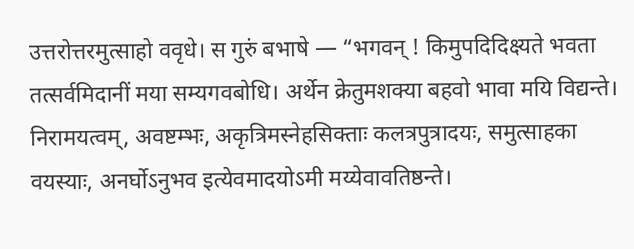उत्तरोत्तरमुत्साहो ववृधे। स गुरुं बभाषे — “भगवन् ! किमुपदिदिक्ष्यते भवता तत्सर्वमिदानीं मया सम्यगवबोधि। अर्थेन क्रेतुमशक्या बहवो भावा मयि विद्यन्ते। निरामयत्वम्, अवष्टम्भः, अकृत्रिमस्नेहसिक्ताः कलत्रपुत्रादयः, समुत्साहका वयस्याः, अनर्घोऽनुभव इत्येवमादयोऽमी मय्येवावतिष्ठन्ते।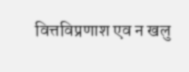वित्तविप्रणाश एव न खलु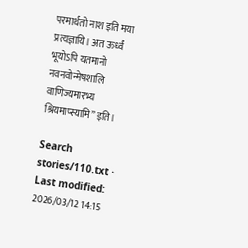परमार्थतो नाश इति मया प्रत्यज्ञायि। अत ऊर्ध्वं भूयोऽपि यतमानो नवनवोन्मेषशालि वाणिज्यमारभ्य श्रियमाप्स्यामि” इति।

Search
stories/110.txt · Last modified: 2026/03/12 14:15